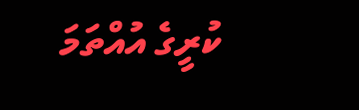ކުރީގެ އުއްތަމަ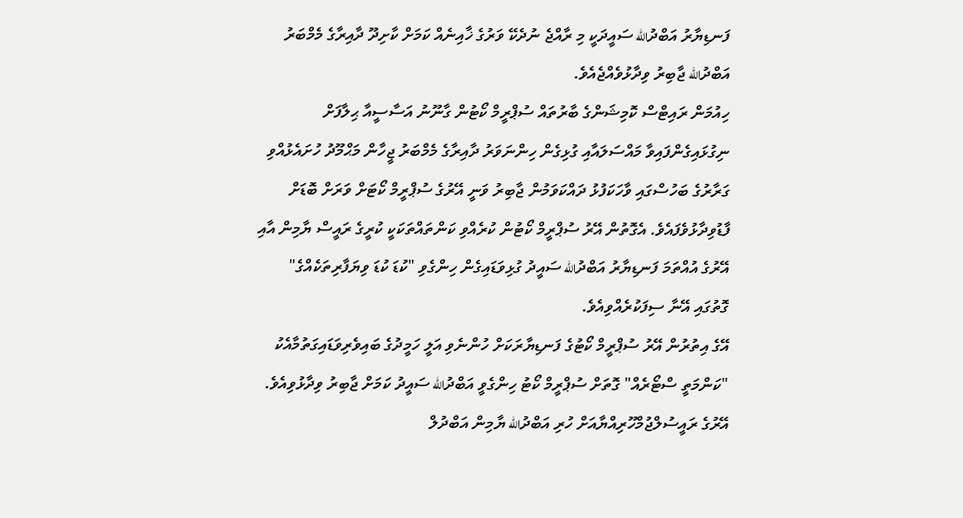ފަނޑިޔާރު އަބްދުالله ސައީދަކީ މި ރާއްޖެ ނުދެކޭ ވަރުގެ ޚާއިނެއް ކަމަށް ކާށިދޫ ދާއިރާގެ މެމްބަރު އަބްދުالله ޖާބިރު ވިދާޅުވެއްޖެއެވެ.
ހިއުމަން ރައިޓްސް ކޮމިޝަންގެ ބާރުތައް ސުޕްރީމް ކޯޓުން ގާނޫނު އަސާސީއާ ޙިލާފަށް ނިގުޅައިގެންފައިވާ މައްސަލައާއި ގުޅިގެން ހިންނަވަރު ދާއިރާގެ މެމްބަރު ޖީހާން މަޙްމޫދު ހުށައެޅުއްވި ގަރާރުގެ ބަހުސްގައި ވާހަކަފުޅު ދައްކަވަމުން ޖާބިރު ވަނީ އޭރުގެ ސުޕްރީމް ކޯޓަށް ވަރަށް ބޮޑަށް ފާޑުވިދާޅުވެފައެވެ. އެގޮތުން އޭރު ސުޕްރީމް ކޯޓުން ކުރެއްވި ކަންތައްތަކަކީ ކުރީގެ ރައީސް ޔާމިން އާއި އޭރުގެ އުއްތަމަ ފަނޑިޔާރު އަބްދުالله ސައީދު ގުޅިވަޑައިގެން ހިންގެވި "ކުޑަ ކުޑަ ވިޔަފާރިތަކެއްގެ" ގޮތުގައި އޭނާ ސިފަކުރެއްވިއެވެ.
އޭގެ އިތުރުން އޭރު ސުޕްރީމް ކޯޓުގެ ފަނޑިޔާރަކަށް ހުންނެވި އަލީ ހަމީދުގެ ބައިވެރިވަޑައިގަތުމާއެކު "ކަންމަތީ ސްޓޯރެއް" ގޮތަށް ސުޕްރީމް ކޯޓު ހިންގެވީ އަބްދުالله ސައީދު ކަމަށް ޖާބިރު ވިދާޅުވިއެވެ.
އޭރުގެ ރައީސުލްޖުމްހޫރިއްޔާއަށް ހުރި އަބްދުالله ޔާމިން އަބްދުލް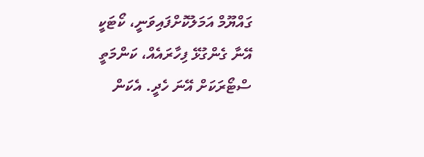ގައްޔޫމް އަމަލުކޮށްފައިވަނީ، ކޯޓަކީ އޭނާ ގެންގުޅޭ ފިހާރައެއް، ކަންމަތީ ސްޓޯރަކަށް އޭނަ ހެދީ. އެކަން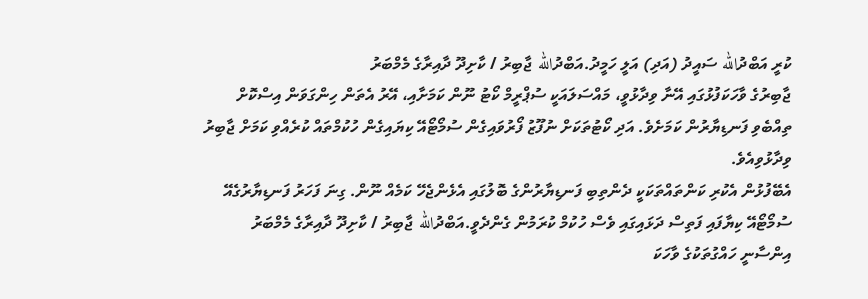ކުރީ އަބްދުالله ސައީދު (އަދި) އަލީ ހަމީދު.އަބްދުالله ޖާބިރު / ކާށިދޫ ދާއިރާގެ މެމްބަރު
ޖާބިރުގެ ވާހަކަފުޅުގައި އޭނާ ވިދާޅުވީ، މައްސަލައަކީ ސުޕްރީމް ކޯޓު ނޫން ކަމަށާއި، އޭރު އެތަން ހިންގަވަން އިސްކޮށް ތިއްބެވި ފަނޑިޔާރުން ކަމަށެވެ. އަދި ކޯޓުތަކަށް ނުފޫޒު ފޯރުވައިގެން ސުމޯޓޯއޭ ކިޔައިގެން ހުކުމްތައް ކުރެއްވި ކަމަށް ޖާބިރު ވިދާޅުވިއެވެ.
އެބޭފުޅުން އެކުރި ކަންތައްތަކަކީ ދެންތިބި ފަނޑިޔާރުންގެ ބޮލުގައި އެޅެންޖެހޭ ކަމެއް ނޫން. ގިނަ ފަހަރު ފަނޑިޔާރުގެއޭ ސުމޯޓޯއޭ ކިޔާފައި ފަތިސް ދަޅައިގައި ވެސް ހުކުމް ކުރަމުން ގެންދެވީ.އަބްދުالله ޖާބިރު / ކާށިދޫ ދާއިރާގެ މެމްބަރު
އިންސާނީ ހައްގުތަކުގެ ވާހަކަ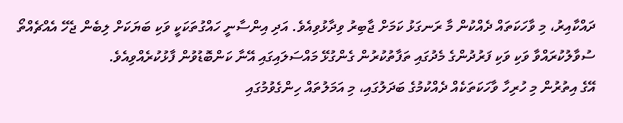ދައްކާއިރު، މި ވާހަކަތައް ދެއްކުން މާ ރަނގަޅު ކަމަށް ޖާބިރު ވިދާޅުވިއެވެ. އަދި އިންސާނީ ހައްގުތަކަކީ ވަކި ބަޔަކަށް ލިބެން ޖެހޭ އެއްޗެއްތޯ ސުވާލުކުރައްވާ ވަކި ވަކި ފަރުދުންގެ މެދުގައި ތަފާތުކުރުން ގެންގުޅޭ މައްސަލައިގައި އޭނާ ކަންބޮޑުވުން ފާޅުކުރެއްވިއެވެ.
އޭގެ އިތުރުން މި ހުރިހާ ވާހަކަތަކެއް ދެއްކުމުގެ ބަދަލުގައި، މި އަމަލުތައް ހިންގެވުމުގައި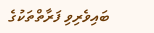ބައިވެރިވި ފަރާތްތަކުގެ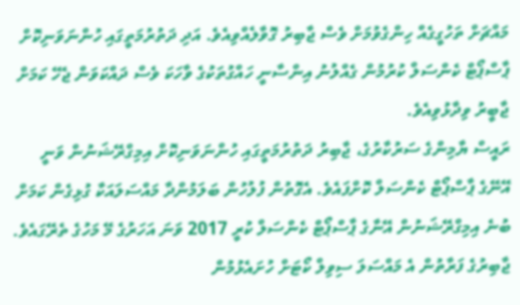މައްޗަށް ތަހުގީގެއް ހިންގެވުމަށް ވެސް ޖާބިރު ގޮވާލެއްވިއެވެ. އަދި ދަތުރުމަތީގައި ހުންނަވަނިކޮށް ޕާސްޕޯޓް ކެންސަލް ކުރުމުން ގެއްލުނު އިންސާނީ ހައްގުތަކުގެ ވާހަކަ ވެސް ދައްކަވަން ޖެހޭ ކަމަށް ޖާބީރު ވިދާޅުވިއެވެ.
ރައީސް ޔާމިންގެ ސަރުކާރުގެ، ޖާބިރު ދަތުރުމަތީގައި ހުންނަވަނިކޮށް އިމިގްރޭޝަނުން ވަނީ އޭނޭގެ ޕާސްޕޯޓް ކެންސަލް ކޮށްފައެވެ. އެގޮތުން ފުލުހުން ބަލަމުންދާ މައްސަލައަކާ ގުޅިގެން ކަމަށް ބުނެ އިމިގްރޭޝަނުން އޭނާގެ ޕާސްޕޯޓް ކެންސަލް ކުރީ 2017 ވަނަ އަހަރުގެ މޭ މަހުގެ ތެރޭގައެވެ.
ޖާބިރުގެ ފަރާތުން އެ މައްސަލަ ސިވިލް ކޯޓަށް ހުށައެޅުމުން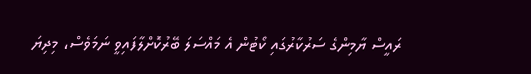ރައީސް ޔާމިންގެ ސަރުކާރުގައި ކޯޓުން އެ މައްސަލަ ބޭރުކޮށްލާފައިވީ ނަމަވެސް، މިދިޔަ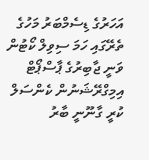އަހަރުގެ ޑިސެމްބަރު މަހުގެ ތެރޭގައި ހަމަ ސިވިލް ކޯޓުން ވަނީ ޖާބިރުގެ ޕާސްޕޯޓް އިމިގްރޭޝަނުން ކެންސަލް ކުރީ ގާނޫނީ ބާރު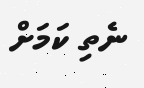ނެތި ކަމަށް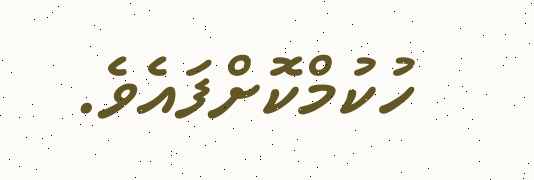ހުކުމްކޮށްފައެވެ.